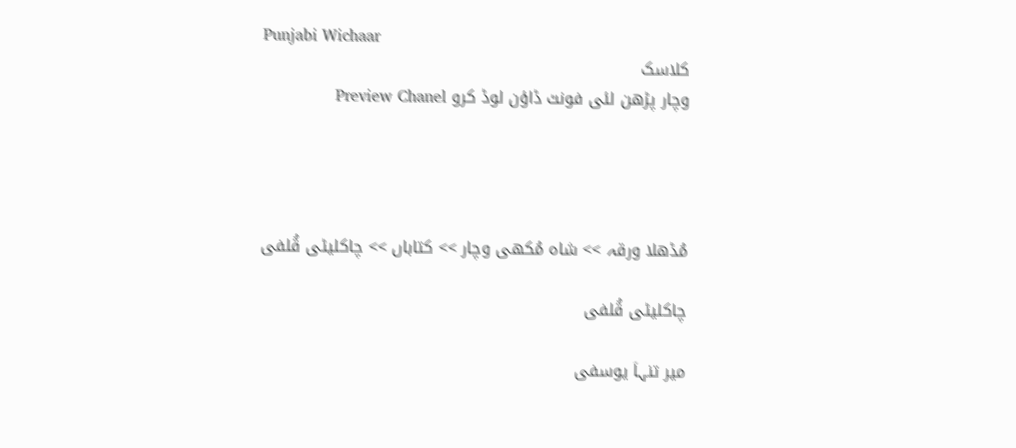Punjabi Wichaar
کلاسک
وچار پڑھن لئی فونٹ ڈاؤن لوڈ کرو Preview Chanel




مُڈھلا ورقہ >> شاہ مُکھی وچار >> کتاباں >> چاکلیٹی قُلفی

چاکلیٹی قُلفی

میر تنہاؔ یوسفی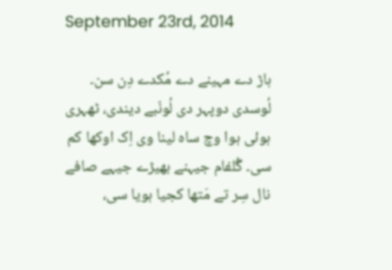September 23rd, 2014

ہاڑ دے مہینے دے مُکدے دِن سن۔ لُوسدی دوپہر دی لُونّبے دیندی، ٹھہری ہوئی ہوا وچ ساہ لینا وی اِک اوکھا کم سی۔ گُلفام جیہنے بھیڑے جیہے صافے نال سِر تے مَتھا کجیا ہویا سی،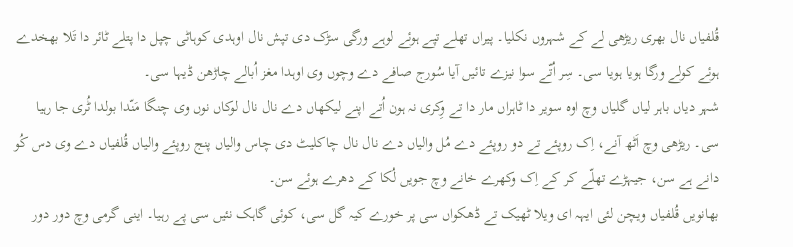قُلفیاں نال بھری ریڑھی لے کے شہروں نکلیا۔ پیراں تھلے تپے ہوئے لوہے ورگی سڑک دی تپش نال اوہدی کوہاٹی چپل دا پتلے ٹائر دا تَلا بھخدے ہوئے کولے ورگا ہویا ہویا سی۔ سِر اُتّے سوا نیزے تائیں آیا سُورج صافے دے وچوں وی اوہدا مغز اُبالے چاڑھن ڈیہا سی۔
شہر دیاں باہر لیاں گلیاں وچ اوہ سویر دا ٹاہراں مار دا تے وِکری نہ ہون اُتے اپنے لیکھاں دے نال نال لوکاں نوں وی چنگا مَنّدا بولدا ٹُری جا رہیا سی۔ ریڑھی وچ اَٹھ آنے، اِک روپئے تے دو روپئے دے مُل والیاں دے نال نال چاکلیٹ دی چاس والیاں پنج روپئے والیاں قُلفیاں دے وی دس کُو دانے ہے سن، جیہڑے تھلّے کر کے اِک وکھرے خانے وچ جویں لُکا کے دھرے ہوئے سن۔
بھانویں قُلفیاں ویچن لئی ایہہ ای ویلا ٹھیک تے ڈھکواں سی پر خورے کیہ گل سی، کوئی گاہک نئیں سی پے رہیا۔ اینی گرمی وچ دور دور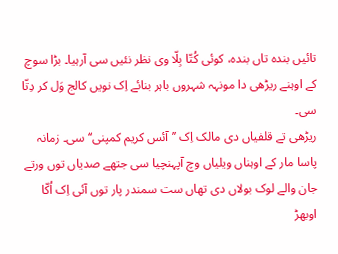تائیں بندہ تاں بندہ، کوئی کُتّا بِلّا وی نظر نئیں سی آرہیا۔ بڑا سوچ کے اوہنے ریڑھی دا مونہہ شہروں باہر بنائے اِک نویں کالج وَل کر دِتّا سی۔
ریڑھی تے قلفیاں دی مالک اِک ’’آئس کریم کمپنی‘‘ سی۔ زمانہ پاسا مار کے اوہناں ویلیاں وچ آپہنچیا سی جتھے صدیاں توں ورتے جان والے لوک بولاں دی تھاں ست سمندر پار توں آئی اِک اُکّا اوبھڑ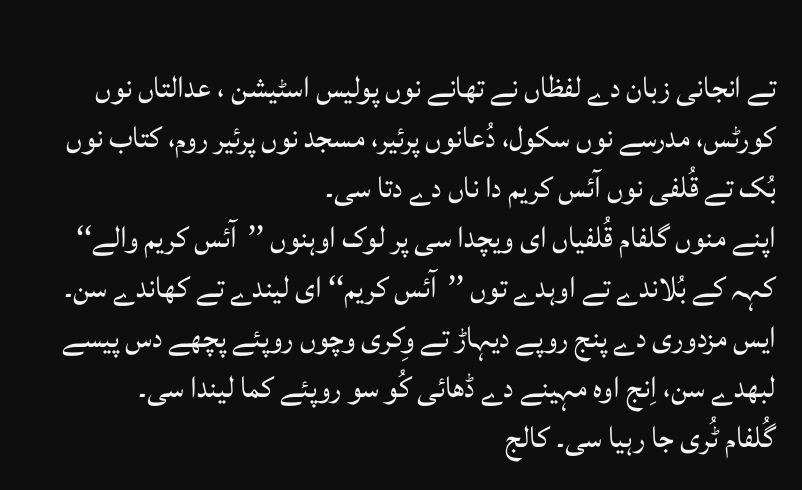تے انجانی زبان دے لفظاں نے تھانے نوں پولیس اسٹیشن ، عدالتاں نوں کورٹس، مدرسے نوں سکول، دُعانوں پرئیر، مسجد نوں پرئیر روم، کتاب نوں بُک تے قُلفی نوں آئس کریم دا ناں دے دتا سی۔
اپنے منوں گلفام قُلفیاں ای ویچدا سی پر لوک اوہنوں ’’آئس کریم والے‘‘ کہہ کے بُلاندے تے اوہدے توں ’’آئس کریم‘‘ ای لیندے تے کھاندے سن۔ ایس مزدوری دے پنج روپے دیہاڑ تے وِکری وچوں روپئے پچھے دس پیسے لبھدے سن، اِنج اوہ مہینے دے ڈھائی کُو سو روپئے کما لیندا سی۔
گُلفام ٹُری جا رہیا سی۔ کالج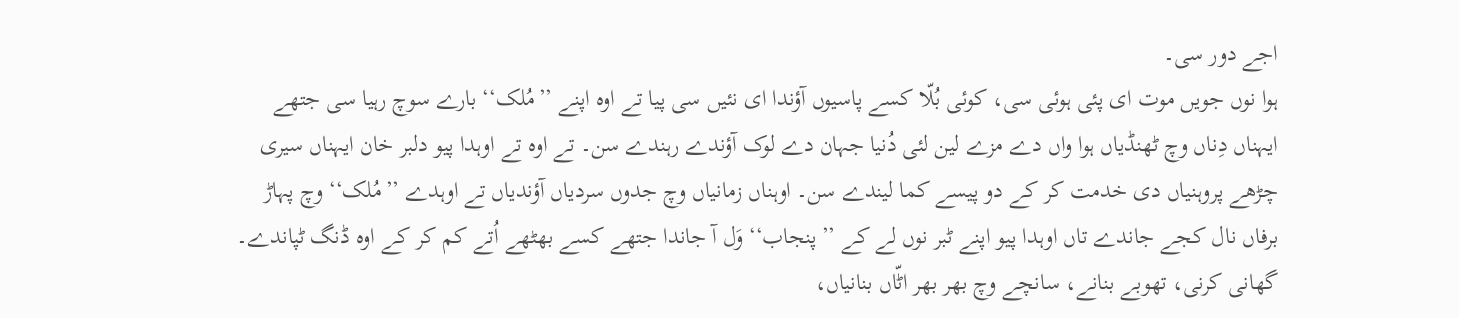اجے دور سی۔
ہوا نوں جویں موت ای پئی ہوئی سی، کوئی بُلّا کسے پاسیوں آؤندا ای نئیں سی پیا تے اوہ اپنے ’’مُلک‘‘ بارے سوچ رہیا سی جتھے ایہناں دِناں وچ ٹھنڈیاں ہوا واں دے مزے لین لئی دُنیا جہان دے لوک آؤندے رہندے سن۔ تے اوہ تے اوہدا پیو دلبر خان ایہناں سیری چڑھے پروہنیاں دی خدمت کر کے دو پیسے کما لیندے سن۔ اوہناں زمانیاں وچ جدوں سردیاں آؤندیاں تے اوہدے ’’مُلک‘‘ وچ پہاڑ برفاں نال کجے جاندے تاں اوہدا پیو اپنے ٹبر نوں لے کے ’’پنجاب‘‘ وَل آ جاندا جتھے کسے بھٹھے اُتے کم کر کے اوہ ڈنگ ٹپاندے۔ گھانی کرنی، تھوبے بنانے، سانچے وچ بھر بھر اٹّاں بنانیاں،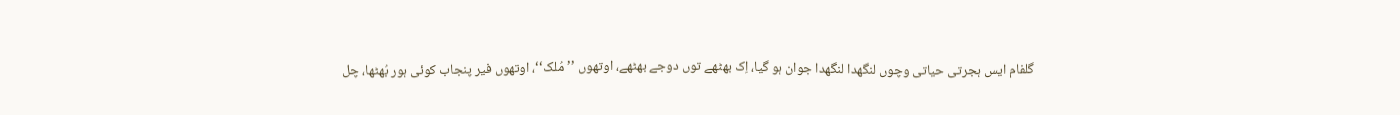گلفام ایس ہجرتی حیاتی وچوں لنگھدا لنگھدا جوان ہو گیا، اِک بھٹھے توں دوجے بھٹھے، اوتھوں ’’مُلک‘‘، اوتھوں فیر پنجاب کوئی ہور بُھٹھا، چل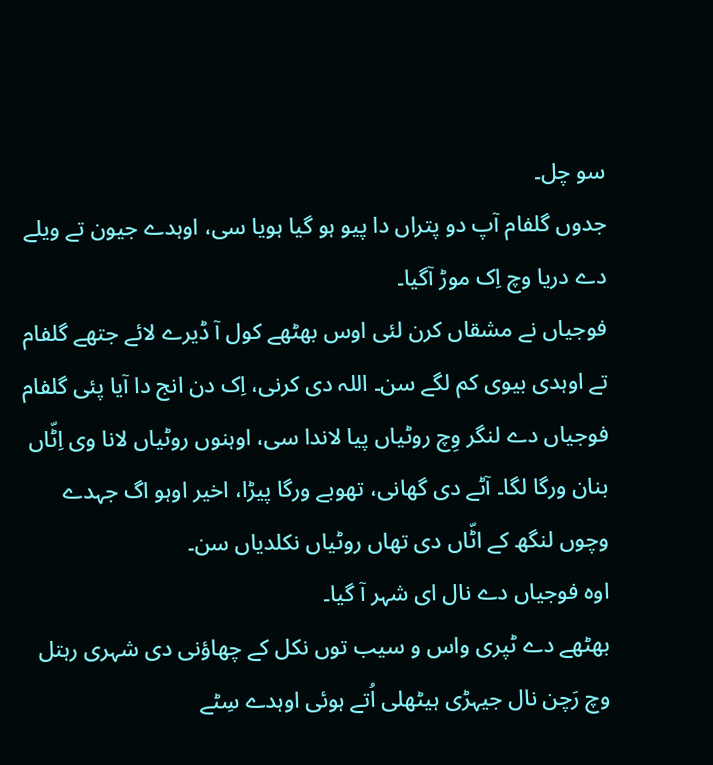سو چل۔
جدوں گلفام آپ دو پتراں دا پیو ہو گیا ہویا سی، اوہدے جیون تے ویلے دے دریا وچ اِک موڑ آگیا۔
فوجیاں نے مشقاں کرن لئی اوس بھٹھے کول آ ڈیرے لائے جتھے گلفام تے اوہدی بیوی کم لگے سن۔ اللہ دی کرنی، اِک دن انج دا آیا پئی گلفام فوجیاں دے لنگر وِچ روٹیاں پیا لاندا سی، اوہنوں روٹیاں لانا وی اِٹّاں بنان ورگا لگا۔ آٹے دی گھانی، تھوبے ورگا پیڑا، اخیر اوہو اگ جہدے وچوں لنگھ کے اٹّاں دی تھاں روٹیاں نکلدیاں سن۔
اوہ فوجیاں دے نال ای شہر آ گیا۔
بھٹھے دے ٹپری واس و سیب توں نکل کے چھاؤنی دی شہری رہتل وچ رَچن نال جیہڑی ہیٹھلی اُتے ہوئی اوہدے سِٹے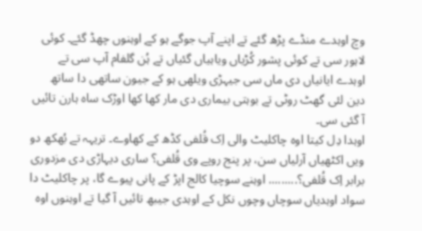وچ اوہدے منڈے پڑھ گئے تے اپنے آپ جوگے ہو کے اوہنوں چھڈ گئے۔ کوئی لاہور سی تے کوئی پشور کُڑیاں ویاہیاں گئیاں تے ہُن گلفام آپ سی تے اوہدے ایانیاں دی ماں سی جیہڑی ویلھی ہو کے جیون ساتھی دا ساتھ دین لئی گھٹ روٹی تے بوہتی بیماری دی مار کھا کھا اوڑک ساہ ہارن تائیں آ گئی سی۔
اوہدا دِل کیتا اوہ چاکلیٹ والی اِک قُلفی کڈھ کے کھاوے۔ تریہہ تے بُھکھ دو ویں اکٹھیاں آرلیاں سن، پر پنج روپے وی قُلفی؟ ساری دیہاڑی دی مزدوری برابر اِک قُلفی؟......... اوہنے سوچیا کالج اپڑ کے پانی پیوے گا، پر چاکلیٹ دا سواد اوہدیاں سوچاں وچوں نکل کے اوہدی جیبھ تائیں آ گیا تے اوہنوں اوہ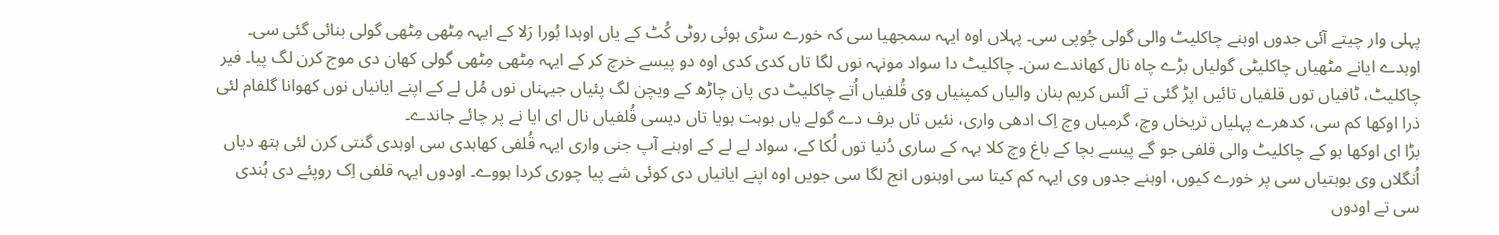پہلی وار چیتے آئی جدوں اوہنے چاکلیٹ والی گولی چُوپی سی۔ پہلاں اوہ ایہہ سمجھیا سی کہ خورے سڑی ہوئی روٹی کُٹ کے یاں اوہدا بُورا رَلا کے ایہہ مِٹھی مِٹھی گولی بنائی گئی سی۔ اوہدے ایانے مٹھیاں چاکلیٹی گولیاں بڑے چاہ نال کھاندے سن۔ چاکلیٹ دا سواد مونہہ نوں لگا تاں کدی کدی اوہ دو پیسے خرچ کر کے ایہہ مِٹھی مِٹھی گولی کھان دی موج کرن لگ پیا۔ فیر چاکلیٹ، ٹافیاں توں قلفیاں تائیں اپڑ گئی تے آئس کریم بنان والیاں کمپنیاں وی قُلفیاں اُتے چاکلیٹ دی پان چاڑھ کے ویچن لگ پئیاں جیہناں نوں مُل لے کے اپنے ایانیاں نوں کھوانا گلفام لئی ذرا اوکھا کم سی، کدھرے پہلیاں تریخاں وچ، گرمیاں وچ اِک ادھی واری، نئیں تاں برف دے گولے یاں بوہت ہویا تاں دیسی قُلفیاں نال ای ایا نے پر چائے جاندے۔
بڑا ای اوکھا ہو کے چاکلیٹ والی قلفی جو گے پیسے بچا کے باغ وچ کلا بہہ کے ساری دُنیا توں لُکا کے، سواد لے لے کے اوہنے آپ جنی واری ایہہ قُلفی کھاہدی سی اوہدی گنتی کرن لئی ہتھ دیاں اُنگلاں وی بوہتیاں سی پر خورے کیوں، اوہنے جدوں وی ایہہ کم کیتا سی اوہنوں انج لگا سی جویں اوہ اپنے ایانیاں دی کوئی شے پیا چوری کردا ہووے۔ اودوں ایہہ قلفی اِک روپئے دی ہُندی سی تے اودوں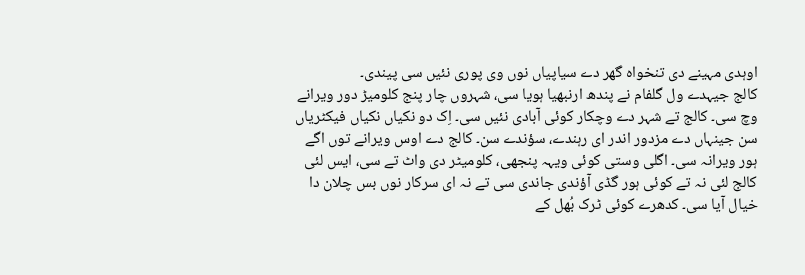اوہدی مہینے دی تنخواہ گھر دے سیاپیاں نوں وی پوری نئیں سی پیندی۔
کالج جیہدے ول گلفام نے پندھ ارنبھیا ہویا سی، شہروں چار پنج کلومیڑ دور ویرانے وچ سی۔ کالج تے شہر دے وچکار کوئی آبادی نئیں سی۔ اِک دو نکیاں نکیاں فیکٹریاں سن جینہاں دے مزدور اندر ای رہندے، سؤندے سن۔ کالج دے اوس ویرانے توں اگے ہور ویرانہ سی۔ اگلی وستی کوئی ویہہ پنجھی، کلومیٹر دی واٹ تے سی، ایس لئی کالج لئی نہ تے کوئی ہور گڈی آؤندی جاندی سی تے نہ ای سرکار نوں بس چلان دا خیال آیا سی۔ کدھرے کوئی ٹرک بُھل کے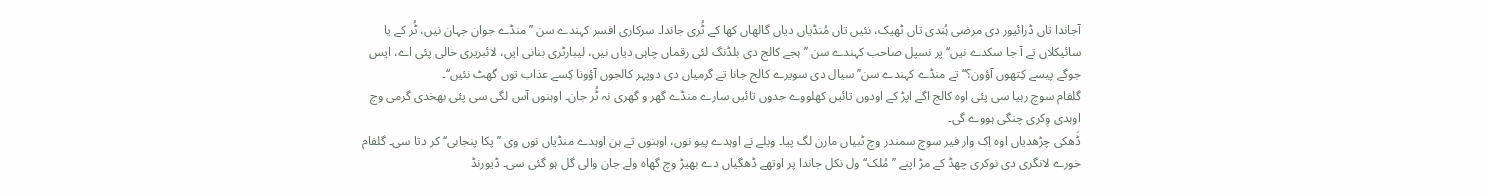آجاندا تاں ڈرائیور دی مرضی ہُندی تاں ٹھیک، نئیں تاں مُنڈیاں دیاں گالھاں کھا کے ٹُری جاندا۔ سرکاری افسر کہندے سن ’’منڈے جوان جہان نیں، ٹُر کے یا سائیکلاں تے آ جا سکدے نیں‘‘ پر نسپل صاحب کہندے سن ’’ہجے کالج دی بلڈنگ لئی رقماں چاہی دیاں نیں، لیبارٹری بنانی ایں، لائبریری خالی پئی اے، ایس جوگے پیسے کِتھوں آؤون؟‘‘ تے منڈے کہندے سن’’سیال دی سویرے کالج جانا تے گرمیاں دی دوپہر کالجوں آؤونا کِسے عذاب توں گھٹ نئیں‘‘۔
گلفام سوچ رہیا سی پئی اوہ کالج اگے اپڑ کے اودوں تائیں کھلووے جدوں تائیں سارے منڈے گھر و گھری نہ ٹُر جان۔ اوہنوں آس لگی سی پئی بھخدی گرمی وچ اوہدی وِکری چنگی ہووے گی۔
ڈَھکی چڑھدیاں اوہ اِک وار فیر سوچ سمندر وچ ٹبیاں مارن لگ پیا۔ ویلے نے اوہدے پیو نوں، اوہنوں تے ہن اوہدے منڈیاں نوں وی ’’پکا پنجابی‘‘ کر دتا سی۔ گلفام خورے لانگری دی نوکری چھڈ کے مڑ اپنے ’’مُلک‘‘ ول نکل جاندا پر اوتھے ڈھگیاں دے بھیڑ وچ گھاہ ولے جان والی گل ہو گئی سی۔ ڈیورنڈ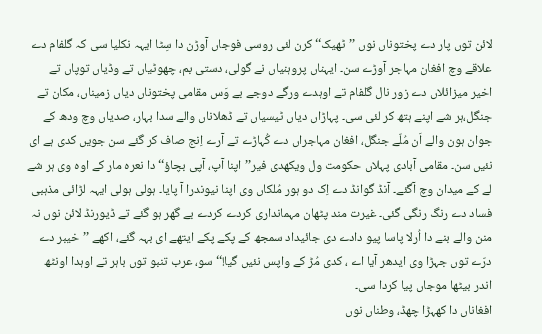لائن توں پار دے پختوناں نوں ’’ٹھیک‘‘ کرن لئی روسی فوجاں آوڑن دا سِٹا ایہہ نکلیا سی کہ گلفام دے علاقے وچ افغان مہاجر آوڑے سن۔ ایہناں پروہنیاں نے گولی، دستی بم، چھوٹیاں تے وڈیاں توپاں تے اخیر میزائلاں دے زور نال گلفام تے اوہدے ورگے دوجے بے وَس مقامی پختوناں دیاں زمیناں، مکان تے جنگل،ہر شے اپنے ہتھ کر لئی سی۔ پہاڑاں دیاں ٹیسیاں تے ڈھلاناں والے سدا بہار، صدیاں وچ ودھ کے جوان ہون والے اَن مُلّے جنگل، افغان مہاجراں دے کُہاڑے تے آرے اِنج صاف کر گئے سن جویں کدی ہے ای نئیں سن۔ مقامی آبادی پہلاں حکومت ول ویکھدی فیر’’اپنا آپ، آپی بچاؤ‘‘ دا نعرہ مار کے اوہ وی ہر شے لے کے میدان وچ آگئے۔ آنڈ گوانڈ دے اِک دو ہور مُلکاں وی اپنا نیوندرا آ پایا۔ ہولی ہولی ایہہ لڑائی مذہبی فساد دے رنگ رنگی گئی۔ غیرت مند پٹھان مہمانداری کردے کردے بے گھر ہو گئے تے ڈیورنڈ لائن نوں نہ منن والے بنے دا اُرلا پاسا پیو دادے دی جائیداد سمجھ کے پکے پکے ایتھے ای بہہ گئے، اکھے ’’خیبر دے درّے توں جہڑا وی ایدھر آیا اے ، کدی مُڑ کے واپس نئیں گیا!‘‘ سو، عرب تنبو توں باہر تے اوہدا اونٹھ اندر بیٹھا موجاں پیا کردا سی۔
افغاناں دا کھہڑا چھڈ، وطناں نوں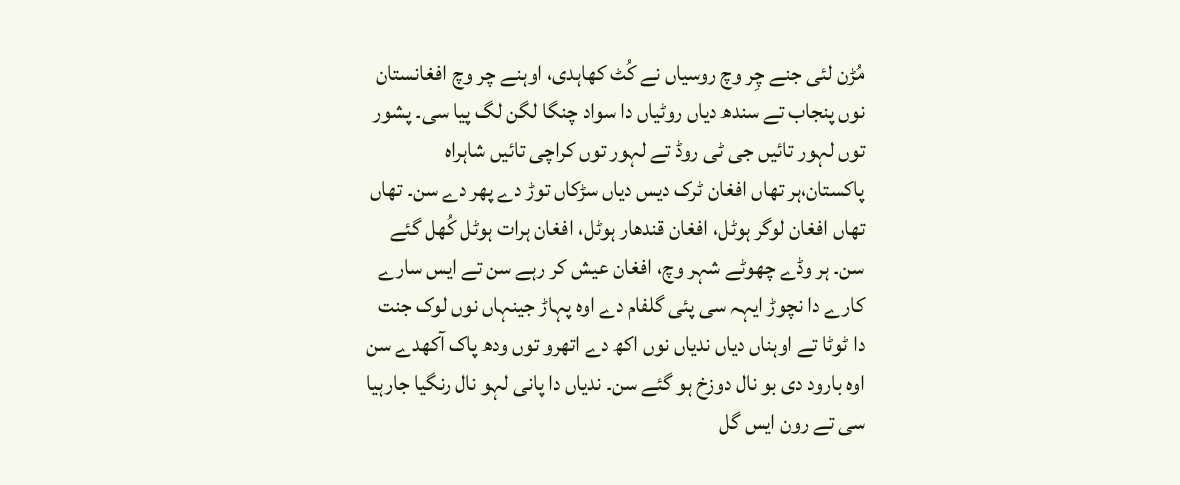مُڑن لئی جنے چِر وچ روسیاں نے کُٹ کھاہدی، اوہنے چر وچ افغانستان نوں پنجاب تے سندھ دیاں روٹیاں دا سواد چنگا لگن لگ پیا سی۔ پشور توں لہور تائیں جی ٹی روڈ تے لہور توں کراچی تائیں شاہراہ پاکستان،ہر تھاں افغان ٹرک دیس دیاں سڑکاں توڑ دے پھر دے سن۔ تھاں تھاں افغان لوگر ہوٹل، افغان قندھار ہوٹل، افغان ہرات ہوٹل کُھل گئے سن۔ ہر وڈے چھوٹے شہر وچ، افغان عیش کر رہے سن تے ایس سارے کارے دا نچوڑ ایہہ سی پئی گلفام دے اوہ پہاڑ جینہاں نوں لوک جنت دا ٹوٹا تے اوہناں دیاں ندیاں نوں اکھ دے اتھرو توں ودھ پاک آکھدے سن اوہ بارود دی بو نال دوزخ ہو گئے سن۔ ندیاں دا پانی لہو نال رنگیا جارہیا سی تے رون ایس گل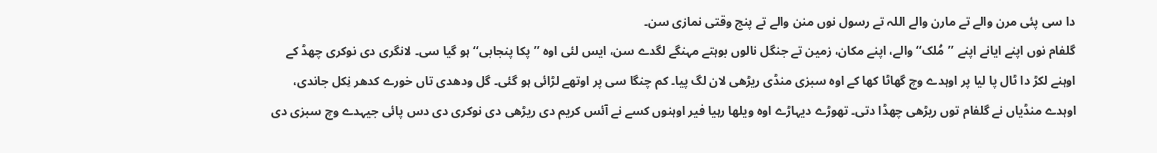دا سی پئی مرن والے تے مارن والے اللہ تے رسول نوں منن والے تے پنج وقتی نمازی سن۔
گلفام نوں اپنے ایانے اپنے ’’مُلک‘‘ والے، اپنے مکان، زمین تے جنگل نالوں بوہتے مہنگے لگدے سن، ایس لئی اوہ ’’پکا پنجابی‘‘ ہو گیا سی۔ لانگری دی نوکری چھڈ کے اوہنے لکڑ دا ٹال پا لیا پر اوہدے وچ گھاٹا کھا کے اوہ سبزی منڈی ریڑھی لان لگ پیا۔ کم چنگا سی پر اوتھے لڑائی ہو گئی۔ گل ودھدی تاں خورے کدھر نِکل جاندی، اوہدے منڈیاں نے گلفام توں ریڑھی چھڈا دتی۔ تھوڑے دیہاڑے اوہ ویلھا رہیا فیر اوہنوں کسے نے آئس کریم دی ریڑھی دی نوکری دی دس پائی جیہدے وچ سبزی دی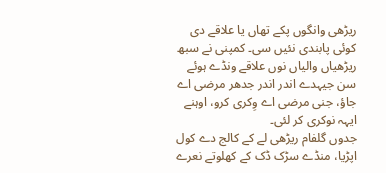ریڑھی وانگوں پکے تھاں یا علاقے دی کوئی پابندی نئیں سی۔ کمپنی نے سبھ ریڑھیاں والیاں نوں علاقے ونڈے ہوئے سن جیہدے اندر اندر جدھر مرضی اے جاؤ، جنی مرضی اے وِکری کرو، اوہنے ایہہ نوکری کر لئی۔
جدوں گلفام ریڑھی لے کے کالج دے کول اپڑیا، منڈے سڑک ڈک کے کھلوتے نعرے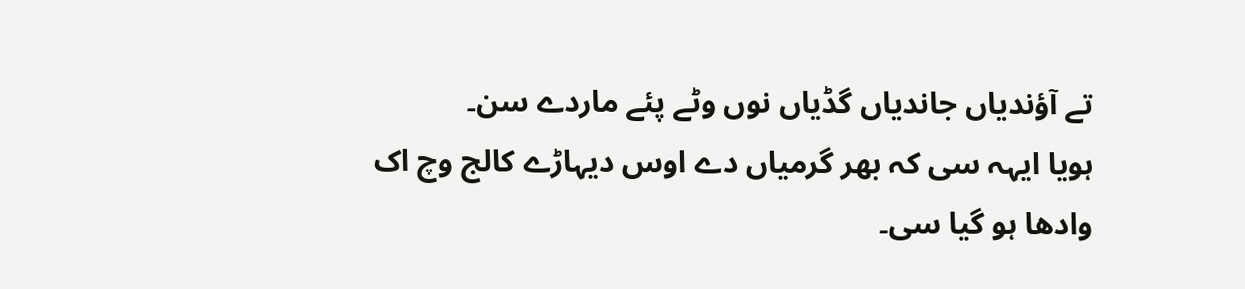تے آؤندیاں جاندیاں گڈیاں نوں وٹے پئے ماردے سن۔
ہویا ایہہ سی کہ بھر گرمیاں دے اوس دیہاڑے کالج وچ اک وادھا ہو گیا سی۔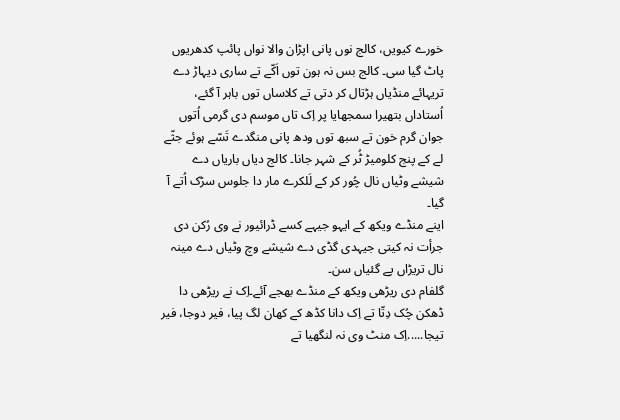خورے کیویں، کالج نوں پانی اپڑان والا نواں پائپ کدھریوں پاٹ گیا سی۔ کالج بس نہ ہون توں اَکّے تے ساری دیہاڑ دے تریہائے منڈیاں ہڑتال کر دتی تے کلاساں توں باہر آ گئے، اُستاداں بتھیرا سمجھایا پر اِک تاں موسم دی گرمی اُتوں جوان گرم خون تے سبھ توں ودھ پانی منگدے تَسّے ہوئے جثّے لے کے پنج کلومیڑ ٹُر کے شہر جانا۔ کالج دیاں باریاں دے شیشے وٹیاں نال چُور کر کے لَلکرے مار دا جلوس سڑک اُتے آ گیا۔
اینے منڈے ویکھ کے ایہو جیہے کسے ڈرائیور نے وی رُکن دی جرأت نہ کیتی جیہدی گڈی دے شیشے وچ وٹیاں دے مینہ نال تریڑاں پے گئیاں سن۔
گلفام دی ریڑھی ویکھ کے منڈے بھجے آئے۔اِک نے ریڑھی دا ڈھکن چُک دِتّا تے اِک دانا کڈھ کے کھان لگ پیا، فیر دوجا، فیر تیجا.....اِک منٹ وی نہ لنگھیا تے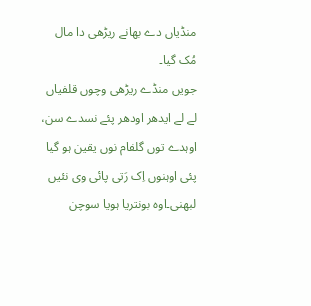منڈیاں دے بھانے ریڑھی دا مال مُک گیا۔
جویں منڈے ریڑھی وچوں قلفیاں لے لے ایدھر اودھر پئے نسدے سن، اوہدے توں گلفام نوں یقین ہو گیا پئی اوہنوں اِک رَتی پائی وی نئیں لبھنی۔اوہ بونتریا ہویا سوچن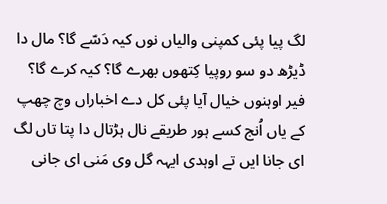لگ پیا پئی کمپنی والیاں نوں کیہ دَسّے گا؟ مال دا ڈیڑھ دو سو روپیا کِتھوں بھرے گا؟ کیہ کرے گا؟
فیر اوہنوں خیال آیا پئی کل دے اخباراں وچ چھپ کے یاں اُنج کسے ہور طریقے نال ہڑتال دا پتا تاں لگ ای جانا ایں تے اوہدی ایہہ گل وی مَنی ای جانی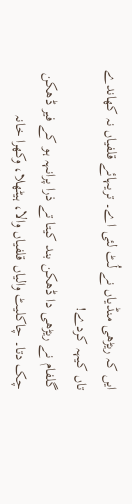ایں کہ ریڑھی منڈیاں نے لُٹ لئی اے۔ تریہائے قلفیاں نہ کھاندے تاں کیہہ کردے!
گلفام نے ریڑھی دا ڈھکن بند کیتا تے ذرا پرانہہ ہو کے فیر ڈھکن چک دتا۔ چاکلیٹ والیاں قلفیاں والا، ہیٹھلا، وکھرا خانہ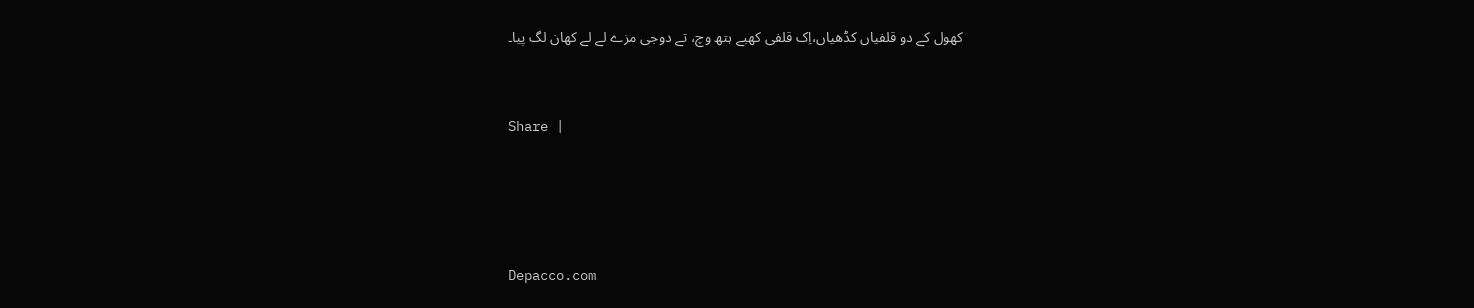کھول کے دو قلفیاں کڈھیاں،اِک قلفی کھبے ہتھ وچ، تے دوجی مزے لے لے کھان لگ پیا۔


Share |




Depacco.com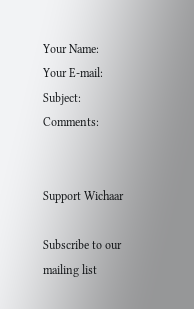Your Name:
Your E-mail:
Subject:
Comments:


Support Wichaar

Subscribe to our mailing list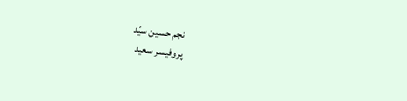نجم حسین سیّد
پروفیسر سعید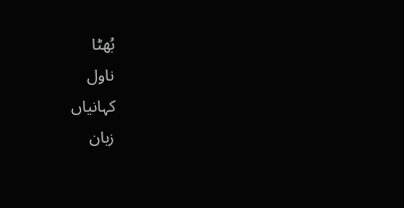بُھٹا
ناول
کہانیاں
زبان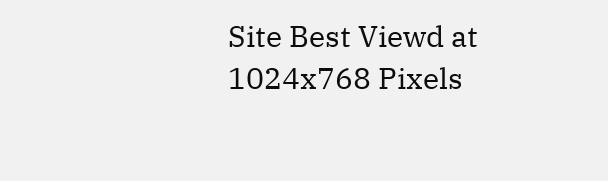Site Best Viewd at 1024x768 Pixels